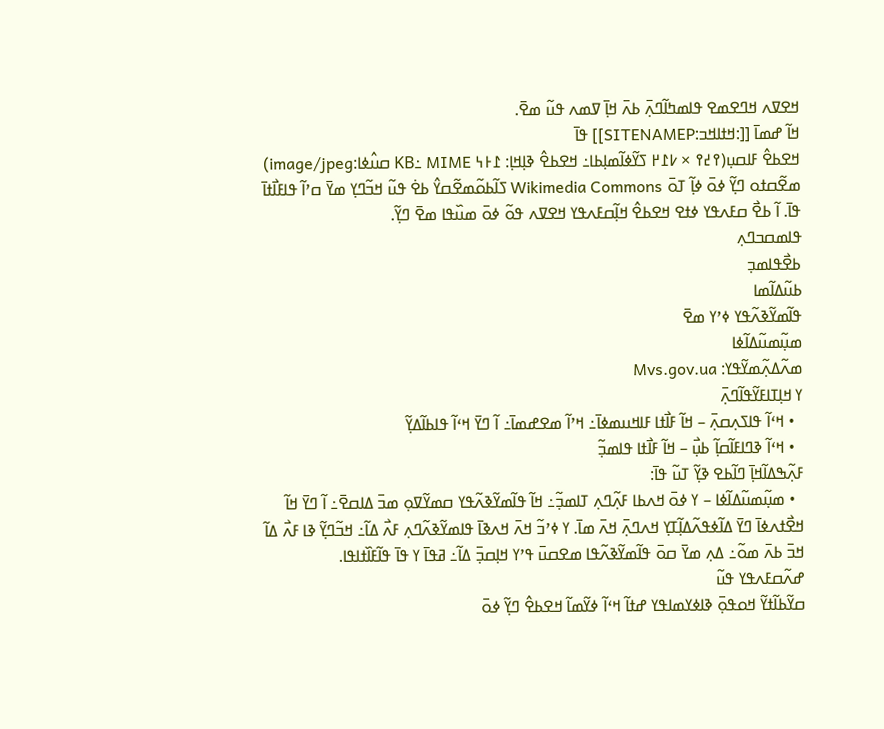ߞߐߜߍ ߞߣߐߘߐ ߟߊߘߤߊ߬ߣߍ߲߫ ߕߍ߫ ߞߊ߲߫ ߜߘߍ ߟߎ߬ ߘߐ߫.
ߞߊ߬ ߝߘߊ߫ [[:ߞߙߊߞߏ:SITENAMEP]] ߟߊ߫
ߞߐߕߐ߮ ߓߊߛߎ߲(߉߄߉ × ߇߁߂ ߖߌ߬ߦߊ߬ߘߊ߲ߕߊ߸ ߞߐߕߐ߮ ߢߊ߲ߞߊ߲: ߁߅߆ KB߸ MIME ߛߎ߮ߦߊ:image/jpeg)
ߘߐ߬ߛߙߋ ߣߌ߲߬ ߦߋ߫ ߦߊ߲߬ ߠߋ߫ Wikimedia Commons ߖߊ߬ߕߋ߬ߘߐ߬ߛߌ߮ ߕߐ߭ ߟߎ߬ ߞߏ߬ߣߌ߲ ߘߌ߫ ߛߴߊ߬ ߟߊߓߊ߯ߙߊ߫ ߟߊ߫. ߊ߬ ߕߐ߯ ߛߓߍߟߌ ߦߙߐ ߞߐߕߐ߮ ߞߊ߲߬ߛߓߍߟߌ ߞߐߜߍ ߟߋ߬ ߦߋ߫ ߘߎ߰ߟߊ ߘߐ߫ ߣߌ߲߬.
ߟߊߘߛߏߣߍ߲
ߕߐ߯ߟߊߘߏ߲
ߕߎ߬ߡߊ߬ߘߊ
ߟߊ߬ߘߌ߬ߢߍ߬ߟߌ ߦߴߌ ߘߐ߫
ߘߎ߲߬ߘߎ߬ߡߊ߬ߦߊ
ߘߍ߬ߡߍ߲߬ߘߌ߬ߟߌ: Mvs.gov.ua
ߌ ߞߊ߲ߠߊߓߌ߬ߟߊ߬ߣߍ߲߫
  • ߞߵߊ߬ ߟߊߖߍ߲ߛߍ߲߫ – ߞߊ߬ ߓߊ߯ߙߊ ߓߊߞߎߘߦߊ߫߸ ߞߴߊ߬ ߘߐߝߘߊ߫߸ ߊ߬ ߣߌ߫ ߞߵߊ߬ ߟߊߕߊ߬ߡߌ߲߬
  • ߞߵߊ߬ ߢߣߊߓߊ߬ߛߊ߲߬ ߕߎ߲߯ – ߞߊ߬ ߓߊ߯ߙߊ ߟߊߘߏ߲߬
ߓߍ߲߬ߒߡߊ߬ߞߊ߲߫ ߣߊ߬ߕߐ ߢߌ߲߬ ߠߎ߬ ߟߊ߫:
  • ߘߎ߲߬ߘߎ߬ߡߊ߬ߦߊ – ߌ ߦߋ߫ ߞߍߕߊ ߓߍ߲߬ߣߍ߲ ߠߊߘߏ߲߬߸ ߞߊ߬ ߟߊ߬ߘߌ߬ߢߍ߬ߟߌ ߛߘߌ߬ߜߋ߲ ߘߏ߫ ߡߊߛߐ߫߸ ߊ߬ ߣߌ߫ ߞߊ߬ ߞߐ߯ߙߍߦߊ߫ ߣߌ߫ ߡߊ߬ߦߟߍ߬ߡߊ߲߬ߠߌ߲ ߞߍߣߍ߲߫ ߞߍ߫ ߘߊ߫. ߌ ߦߴߏ߬ ߞߍ߫ ߞߍߢߊ߫ ߟߊߘߌ߬ߢߍ߬ߣߍ߲ ߓߍ߯ ߡߊ߬߸ ߞߏ߬ߣߌ߲߬ ߢߊ ߓߍ߯ ߡߊ߬ ߞߏ߫ ߕߍ߫ ߘߋ߬߸ ߡߍ߲ ߘߌ߫ ߛߋ߫ ߟߊ߬ߘߌ߬ߢߍ߬ߟߊ ߘߐߛߎ߫ ߟߴߌ ߞߊ߲ߛߏ߲߫ ߡߊ߬߸ ߥߟߊ߫ ߌ ߟߊ߫ ߟߊ߬ߓߊ߰ߙߊߟߊ.
ߝߍ߬ߛߓߍߟߌ ߟߎ߬
ߛߌ߬ߕߊ߬ߙߌ߬ ߞߋߟߋ߲߫ ߢߊߦߌߘߊߟߌ ߝߙߊ߬ ߞߵߊ߬ ߦߌ߬ߘߊ߬ ߞߐߕߐ߮ ߣߌ߲߬ ߦߋ߫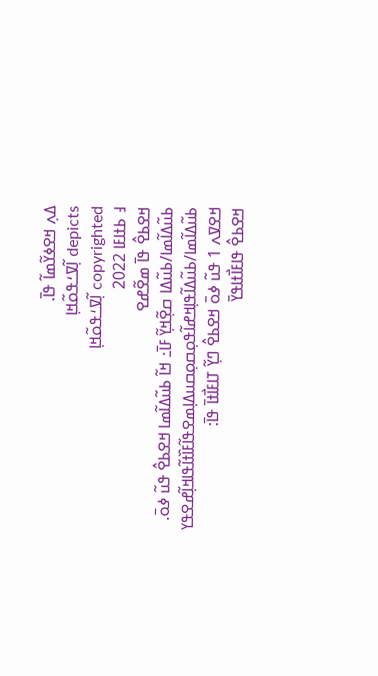ߡߍ߲ ߞߐߦߌ߬ߘߊ߬ ߟߊ߫.
depicts ߊ߲߬ߜߑߟߋ߬ߞߊ߲
copyrighted ߊ߲߬ߜߑߟߋ߬ߞߊ߲
߃ ߕߙߊߓߊ 2022
ߞߐߕߐ߮ ߟߊ߫ ߘߐ߬ߝߐ
ߕߎ߬ߡߊ߬ߘߊ/ߕߎ߬ߡߊ ߛߐ߲߬ߞߌ߲߬ ߓߊ߫߸ ߞߊ߬ ߕߎ߬ߡߊ߬ߘߊ ߞߐߕߐ߮ ߟߎ߬ ߦߋ߫.
ߕߎ߬ߡߊ߬ߘߊ/ߕߎ߬ߡߊ߬ߟߊ߲ߞߝߊ߬ߟߋ߲ߛߋ߲ߛߎߡߊ߲ߘߐߟߊ߬ߓߊ߰ߙߊ߬ߟߊߞߊ߲߬ߝߐߟߌ
ߞߐߜߍ 1 ߟߎ߬ ߦߋ߫ ߞߐߕߐ߮ ߣߌ߲߬ ߠߊߓߊ߯ߙߊ߫ ߟߊ߫:
ߞߐߕߐ߮ ߟߊߓߊ߯ߙߊߟߌ߫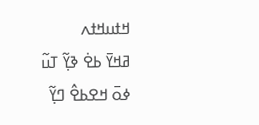ߞߙߎߞߙߍ
ߥߞߌ߫ ߕߐ߭ ߢߌ߲߬ ߠߎ߬ ߦߋ߫ ߞߐߕߐ߮ ߣߌ߲߬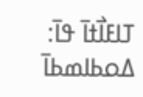ߠߊߓߊ߯ߙߊ߫ ߟߊ߫:
ߡߋߕߊߘߕߊ߫